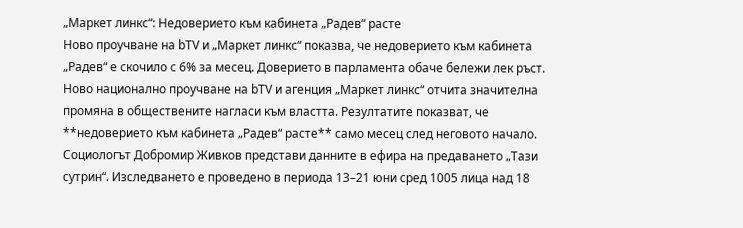„Маркет линкс“: Недоверието към кабинета „Радев“ расте
Ново проучване на bTV и „Маркет линкс“ показва, че недоверието към кабинета „Радев“ е скочило с 6% за месец. Доверието в парламента обаче бележи лек ръст.
Ново национално проучване на bTV и агенция „Маркет линкс“ отчита значителна промяна в обществените нагласи към властта. Резултатите показват, че **недоверието към кабинета „Радев“ расте** само месец след неговото начало. Социологът Добромир Живков представи данните в ефира на предаването „Тази сутрин“. Изследването е проведено в периода 13–21 юни сред 1005 лица над 18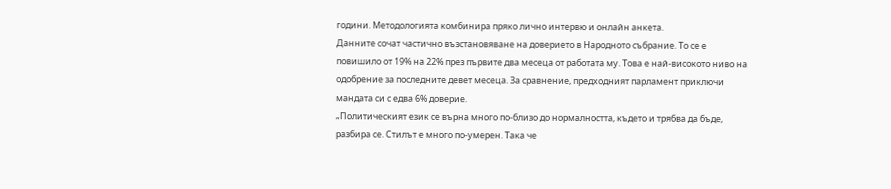години. Методологията комбинира пряко лично интервю и онлайн анкета.
Данните сочат частично възстановяване на доверието в Народното събрание. То се е повишило от 19% на 22% през първите два месеца от работата му. Това е най-високото ниво на одобрение за последните девет месеца. За сравнение, предходният парламент приключи мандата си с едва 6% доверие.
„Политическият език се върна много по-близо до нормалността, където и трябва да бъде, разбира се. Стилът е много по-умерен. Така че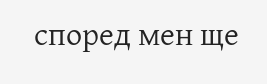според мен ще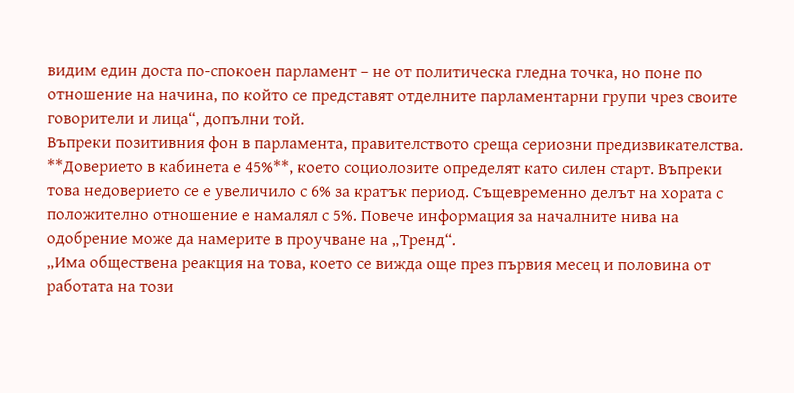видим един доста по-спокоен парламент – не от политическа гледна точка, но поне по отношение на начина, по който се представят отделните парламентарни групи чрез своите говорители и лица“, допълни той.
Въпреки позитивния фон в парламента, правителството среща сериозни предизвикателства. **Доверието в кабинета е 45%**, което социолозите определят като силен старт. Въпреки това недоверието се е увеличило с 6% за кратък период. Същевременно делът на хората с положително отношение е намалял с 5%. Повече информация за началните нива на одобрение може да намерите в проучване на „Тренд“.
„Има обществена реакция на това, което се вижда още през първия месец и половина от работата на този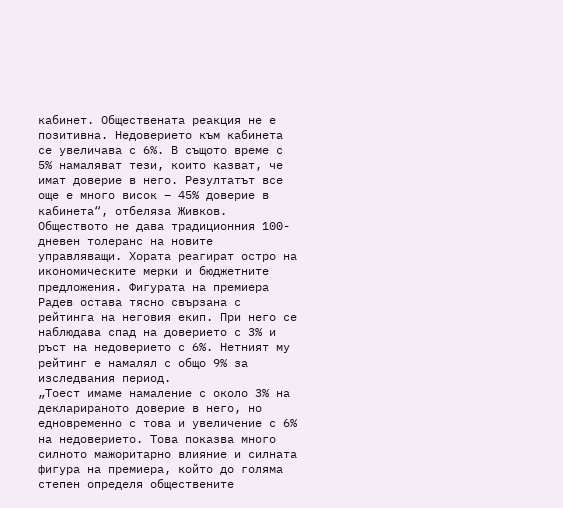кабинет. Обществената реакция не е позитивна. Недоверието към кабинета се увеличава с 6%. В същото време с 5% намаляват тези, които казват, че имат доверие в него. Резултатът все още е много висок – 45% доверие в кабинета“, отбеляза Живков.
Обществото не дава традиционния 100-дневен толеранс на новите управляващи. Хората реагират остро на икономическите мерки и бюджетните предложения. Фигурата на премиера Радев остава тясно свързана с рейтинга на неговия екип. При него се наблюдава спад на доверието с 3% и ръст на недоверието с 6%. Нетният му рейтинг е намалял с общо 9% за изследвания период.
„Тоест имаме намаление с около 3% на декларираното доверие в него, но едновременно с това и увеличение с 6% на недоверието. Това показва много силното мажоритарно влияние и силната фигура на премиера, който до голяма степен определя обществените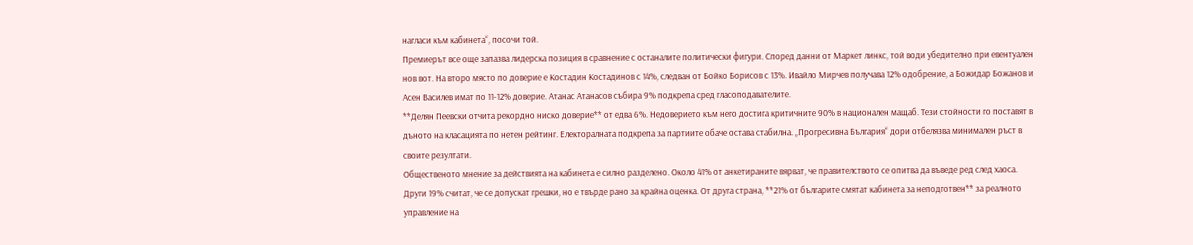нагласи към кабинета“, посочи той.
Премиерът все още запазва лидерска позиция в сравнение с останалите политически фигури. Според данни от Маркет линкс, той води убедително при евентуален нов вот. На второ място по доверие е Костадин Костадинов с 14%, следван от Бойко Борисов с 13%. Ивайло Мирчев получава 12% одобрение, а Божидар Божанов и Асен Василев имат по 11-12% доверие. Атанас Атанасов събира 9% подкрепа сред гласоподавателите.
**Делян Пеевски отчита рекордно ниско доверие** от едва 6%. Недоверието към него достига критичните 90% в национален мащаб. Тези стойности го поставят в дъното на класацията по нетен рейтинг. Електоралната подкрепа за партиите обаче остава стабилна. „Прогресивна България“ дори отбелязва минимален ръст в своите резултати.
Общественото мнение за действията на кабинета е силно разделено. Около 41% от анкетираните вярват, че правителството се опитва да въведе ред след хаоса. Други 19% считат, че се допускат грешки, но е твърде рано за крайна оценка. От друга страна, **21% от българите смятат кабинета за неподготвен** за реалното управление на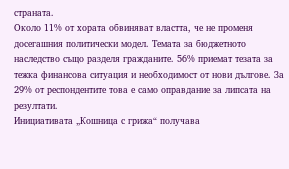страната.
Около 11% от хората обвиняват властта, че не променя досегашния политически модел. Темата за бюджетното наследство също разделя гражданите. 56% приемат тезата за тежка финансова ситуация и необходимост от нови дългове. За 29% от респондентите това е само оправдание за липсата на резултати.
Инициативата „Кошница с грижа“ получава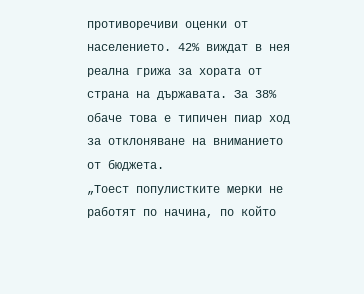противоречиви оценки от населението. 42% виждат в нея реална грижа за хората от страна на държавата. За 38% обаче това е типичен пиар ход за отклоняване на вниманието от бюджета.
„Тоест популистките мерки не работят по начина, по който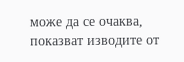може да се очаква, показват изводите от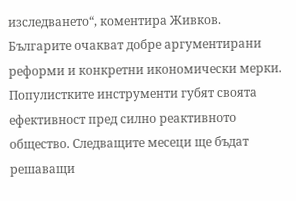изследването“, коментира Живков.
Българите очакват добре аргументирани реформи и конкретни икономически мерки. Популистките инструменти губят своята ефективност пред силно реактивното общество. Следващите месеци ще бъдат решаващи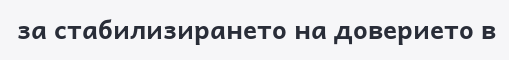за стабилизирането на доверието в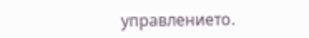управлението.